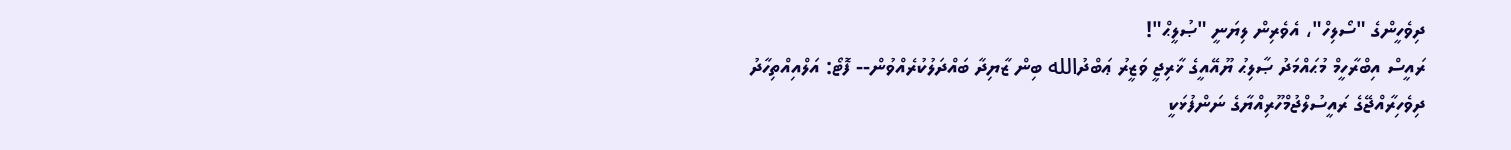ދިވެހީންގެ "ސޯލިހް"، އެވެރިން ލިޔަނީ "ޞުލީޙް"!
ރައީސް އިބްރާހީމް މުޙައްމަދު ޞާލިޙު ޔޫއޭއީގެ ޚާރިޖީ ވަޒީރު ޢަބްދުالله ބިން ޒާޔިދާ ބައްދަލުކުރެއްވުން-- ފޮޓޯ: އަލްއިއްތިހާދު
ދިވެހިރާއްޖޭގެ ރައީސުލްޖުމްހޫރިއްޔާގެ ނަންފުޅަކީ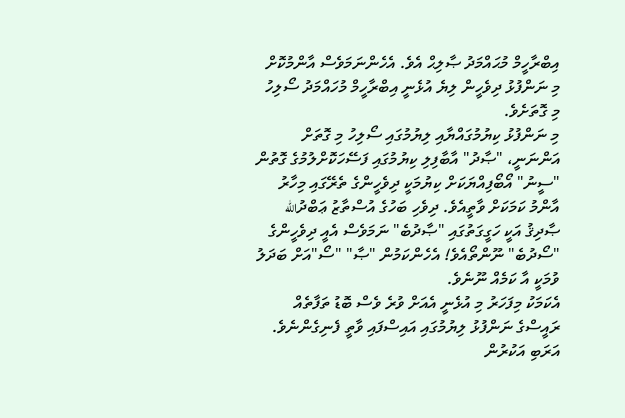އިބްރާހީމް މުޙައްމަދު ޞާލިޙް އެވެ. އެހެންނަމަވެސް އާންމުކޮށް މި ނަންފުޅު ދިވެހީން ލިޔެ އުޅެނީ އިބްރާހީމް މުހައްމަދު ސޯލިހު މި ގޮތަށެވެ.
މި ނަންފުޅު ކިޔުމުގައްޔާއި ލިޔުމުގައި ސޯލިހު މި ގޮތަށް އަންނަނީ، "ޞާދު" އާބާފިލި ކިޔުމުގައި ފަސޭހަކޮށްލުމުގެ ގޮތުން "ސީނު" އޯބޯފިއްޔަކަށް ކިޔުމަކީ ދިވެހީންގެ ތެރޭގައި މިހާރު އާންމު ކަމަކަށް ވާތީއެވެ. ދިވެހި ބަހުގެ އުސްތާޒު ޢަބްދުالله ޞާދިޤު އަކީ ހަގީގަތުގައި "ޞާދުބެ" ނަމަވެސް އެއީ ދިވެހީންގެ "ސޯދުބެ" ނޫންތޯއެވެ! އެހެންކަމުން "ޞާ" "ސޯ"އަށް ބަދަލު ވުމަކީ އާ ކަމެއް ނޫނެވެ.
އެކަމަކު މިފަހަރު މި އުޅެނީ އެއަށް ވުރެ ވެސް ބޮޑު ތަފާތެއް ރައީސްގެ ނަންފުޅު ލިޔުމުގައި އައިސްފައި ވާތީ ފެނިގެންނެވެ. އަރަބި އަކުރުން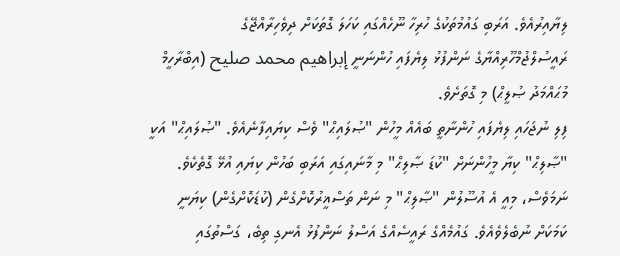ލިޔާއިރުއެވެ. އަރަބި ގައުމުތަކުގެ ހުރިހާ ނޫހެއްގައި ކަހަލަ ގޮތަކަށް ދިވެހިރާއްޖޭގެ ރައީސުލްޖުމްހޫރިއްޔާގެ ނަންފުޅު ލިޔެފައި ހުންނަނީ إبراهيم محمد صليح (އިބްރާހީމް މުޙައްމަދު ޞުލީޙް) މި ގޮތަށެވެ.
ފިލި ނުޖަހައި ލިޔެފައި ހުންނާތީ ބައެއް މީހުން "ޞުލައިޙް" ވެސް ކިޔައިފާނެއެވެ. "ޞުލައިޙް" އަކީ "ޞާލިޙް" ކިޔާ މީހުންނަށް "ކުޑަ ޞާލިޙް" މި މާނައިގައި އަރަބި ބަހުން ކިޔައި އުޅޭ ގޮތެކެވެ. ނަމަވެސް، މިއީ އެ އުސޫލުން "ޞާލިޙް" މި ނަން ތަސްޣީރުކޮށްގެން (ކުޑަކޮށްގެން) ކިޔަނީ ކަމަކަށް ނުބެލެވެއެވެ. ގައުމެއްގެ ރައީސެއްގެ އަސްލު ނަންފުޅު އެނގި ތިބެ، ގަސްތުގައި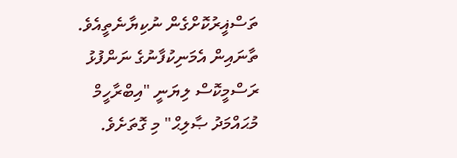ތަސްޣީރުކޮށްގެން ނުކިޔާނެތީއެވެ.
ތާނައިން އެމަނިކުފާނުގެ ނަންފުޅު ރަސްމީކޮސް ލިޔަނީ "އިބްރާހީމް މުޙައްމަދު ޞާލިޙް" މި ގޮތަށެވެ.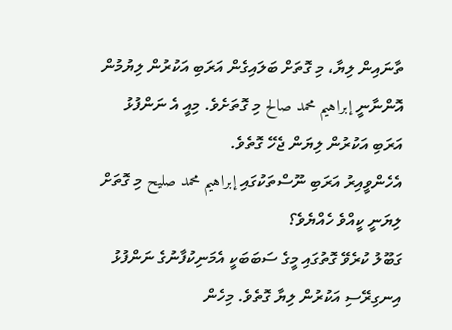ތާނައިން ލިޔާ، މި ގޮތަށް ބަލައިގެން އަރަބި އަކުރުން ލިޔުމުން އޮންނާނީ إبراهيم محمد صالح މި ގޮތަށެވެ. މިއީ އެ ނަންފުޅު އަރަބި އަކުރުން ލިޔަން ޖެހޭ ގޮތެވެ.
އެހެންވީއިރު އަރަބި ނޫސްތަކުގައި إبراهيم محمد صليح މި ގޮތަށް ލިޔަނީ ކީއްވެ ހެއްޔެވެ؟
ގަބޫލު ކުރެވޭ ގޮތުގައި މީގެ ސަބަބަކީ އެމަނިކުފާނުގެ ނަންފުޅު އިނގިރޭސި އަކުރުން ލިޔާ ގޮތެވެ. މިހެން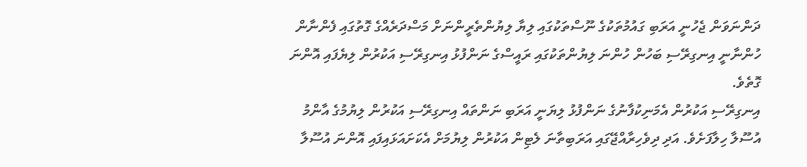ދަންނަވަން ޖެހުނީ އަރަބި ގައުމުތަކުގެ ނޫސްތަކުގައި ލިޔާ ލިޔުންތެރީންނަށް މަސްދަރެއްގެ ގޮތުގައި ފެންނާން ހުންނާނީ އިނގިރޭސި ބަހުން ހުންނަ ލިޔުންތަކުގައި ރައީސްގެ ނަންފުޅު އިނގިރޭސި އަކުރުން ލިޔެފައި އޮންނަ ގޮތެވެ.
އިނގިރޭސި އަކުރުން އެމަނިކުފާނުގެ ނަންފުޅު ލިޔަނީ އަރަބި ނަންތައް އިނގިރޭސި އަކުރުން ލިޔުމުގެ އާންމު އުސޫލާ ހިލާފަށެވެ. އަދި ދިވެހިރާއްޖޭގައި އަރަބިތާނަ ލެޓިން އަކުރުން ލިޔުމަށް އެކަށައަޅައިފައި އޮންނަ އުސޫލާ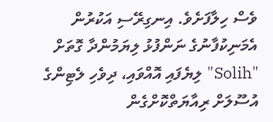ވެސް ހިލާފަށެވެ. އިނގިރޭސި އަކުރުން އެމަނިކުފާނުގެ ނަންފުޅު ލިޔަމުންދާ ގޮތަށް "Solih" ލިޔެފައި އޮއްވައި، ދިވެހި ލެޓިންގެ އުސޫލަށް ރިއާޔަތްކޮށްގެން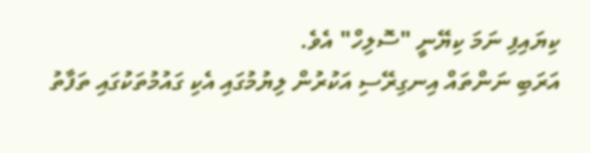ކިޔައިފި ނަމަ ކިޔޭނީ "ސޮލިހް" އެވެ.
އަރަބި ނަންތައް އިނގިރޭސި އަކުރުން ލިޔުމުގައި އެކި ގައުމުތަކުގައި ތަފާތު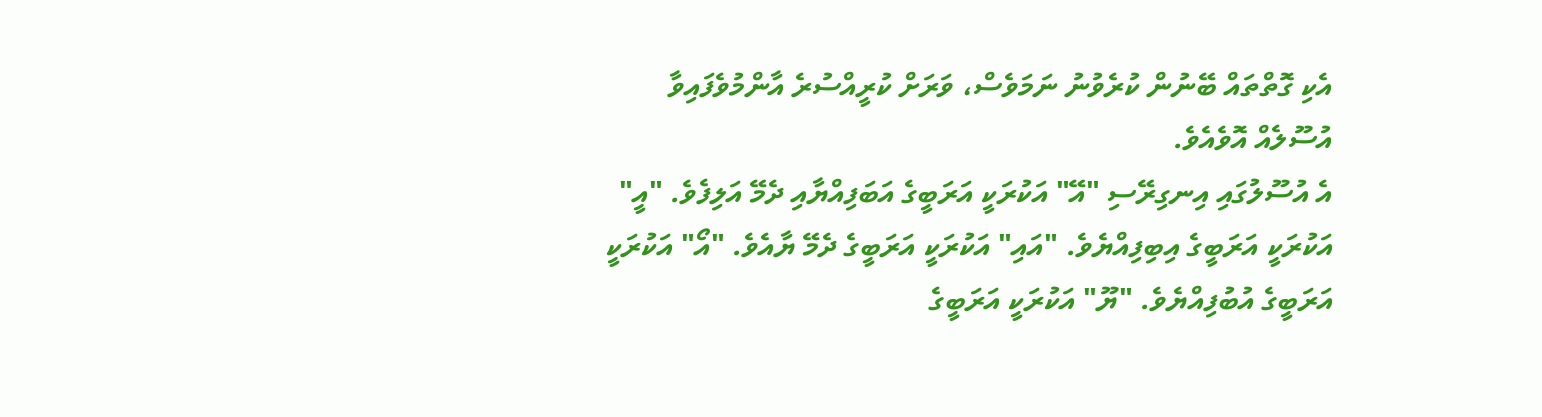އެކި ގޮތްތައް ބޭނުން ކުރެވުނު ނަމަވެސް، ވަރަށް ކުރީއްސުރެ އާންމުވެފައިވާ އުސޫލެއް އޮވެއެވެ.
އެ އުސޫލުގައި އިނގިރޭސި "އޭ" އަކުރަކީ އަރަބީގެ އަބަފިއްޔާއި ދެމޭ އަލިފެވެ. "އީ" އަކުރަކީ އަރަބީގެ އިބިފިއްޔެވެ. "އައި" އަކުރަކީ އަރަބީގެ ދެމޭ ޔާއެވެ. "އޯ" އަކުރަކީ އަރަބީގެ އުބުފިއްޔެވެ. "ޔޫ" އަކުރަކީ އަރަބީގެ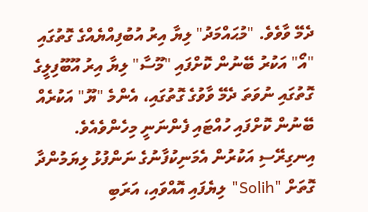ދެމޭ ވާވެވެ. "މުޙައްމަދު" ލިޔާ އިރު އުބުފިއްޔެއްގެ ގޮތުގައި "އޯ" އަކުރު ބޭނުން ކޮށްފައި "މޫސާ" ލިޔާ އިރު އޫބޫފިލީގެ ގޮތުގައި ނުވަތަ ދެމޭ ވާވުގެ ގޮތުގައި، އެންމެ "ޔޫ" އަކުރެއް ބޭނުން ކޮށްފައި ހުއްޓައި ފެންނަނީ މިހެންވެއެވެ.
އިނގިރޭސި އަކުރުން އެމަނިކުފާނުގެ ނަންފުޅު ލިޔަމުންދާ ގޮތަށް "Solih" ލިޔެފައި އޮއްވައި، އަރަބި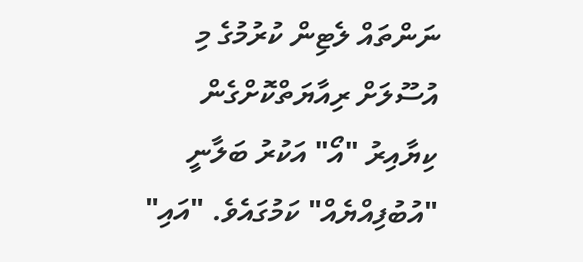ނަންތައް ލެޓިން ކުރުމުގެ މި އުސޫލަށް ރިއާޔަތްކޮށްގެން ކިޔާއިރު "އޯ" އަކުރު ބަލާނީ "އުބުފިއްޔެއް" ކަމުގައެވެ. "އައި"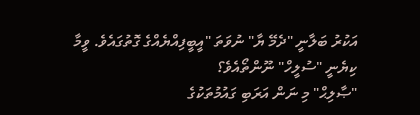އަކުރު ބަލާނީ "ދެމޭ ޔާ" ނުވަތަ "އީބީފިއްޔެއްގެ ގޮތުގައެވެ. ވީމާ ކިޔެނީ "ސުލީހް" ނޫންތޯއެވެ؟
"ޞާލިޙް" މި ނަން އަރަބި ގައުމުތަކުގެ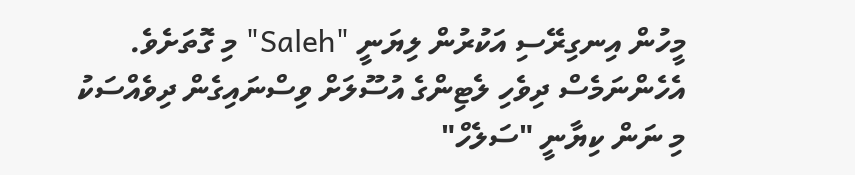މީހުން އިނގިރޭސި އަކުރުން ލިޔަނީ "Saleh" މި ގޮތަށެވެ. އެހެންނަމެސް ދިވެހި ލެޓިންގެ އުސޫލަށް ވިސްނައިގެން ދިވެއްސަކު މި ނަން ކިޔާނީ "ސަލެހް"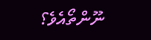ނޫންތޯއެވެ؟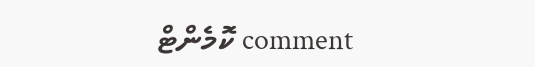comment ކޮމެންޓް